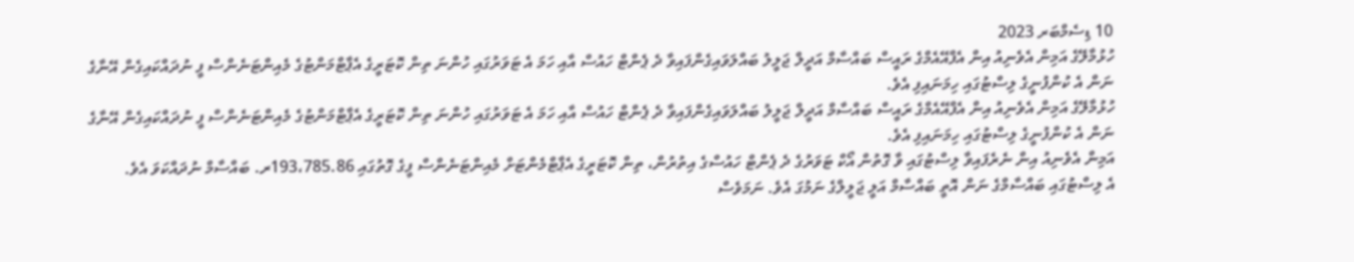10 ޑިސެމްބަރ 2023
ހުޅުމާލޭގެ އަމިން އެވެނިއު އިން އެފްއޭއެމްގެ ރައީސް ބައްސާމް އަދީލް ޖަލީލު ބައްލަވައިގެންފައިވާ ދެ ޕެންޓް ހައުސް އާއި ހަމަ އެ ޓަވަރުގައި ހުންނަ ތިން ކޮޓަރީގެ އެޕާޓްމަންޓުގެ މެއިންޓަނެންސް ފީ ނުދައްކައިގެން އޭނާގެ ނަން އެ ކުންފުނީގެ ލިސްޓުގައި ހިމަނައިފި އެވެ.
ހުޅުމާލޭގެ އަމިން އެވެނިއު އިން އެފްއޭއެމްގެ ރައީސް ބައްސާމް އަދީލް ޖަލީލު ބައްލަވައިގެންފައިވާ ދެ ޕެންޓް ހައުސް އާއި ހަމަ އެ ޓަވަރުގައި ހުންނަ ތިން ކޮޓަރީގެ އެޕާޓްމަންޓުގެ މެއިންޓަނެންސް ފީ ނުދައްކައިގެން އޭނާގެ ނަން އެ ކުންފުނީގެ ލިސްޓުގައި ހިމަނައިފި އެވެ.
އަމިން އެވެނިއު އިން ނެރެފައިވާ ލިސްޓުގައި ވާ ގޮތުން އޯކް ޓަވަރުގެ ދެ ޕެންޓް ހައުސްގެ އިތުރުން، ތިން ކޮޓަރީގެ އެޕާޓްމެންޓަށް މެއިންޓަނެންސް ފީގެ ގޮތުގައި 193،785.86ރ. ބައްސާމް ނުދައްކަވަ އެވެ.
އެ ލިސްޓުގައި ބައްސާމްގެ ނަން އޮތީ ބައްސާމް އަލީ ޖަލީލްގެ ނަމުގަ އެވެ. ނަމަވެސް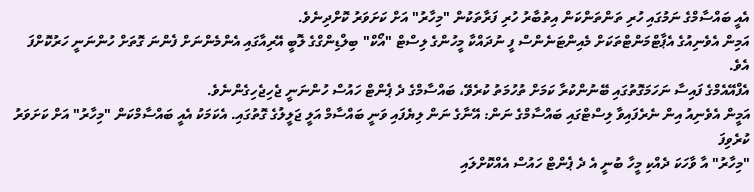އެއީ ބައްސާމްގެ ނަމުގައި ހުރި ތަންތަންކަން އިތުބާރު ހުރި ފަރާތަކުން "މިހާރު" އަށް ކަށަވަރު ކޮށްދިނެވެ.
އަމިން އެވެނިއުގެ އެޕާޓްމަންޓްތަކަށް މެއިންޓަނެންސް ފީ ނުދައްކާ މީހުންގެ ލިސްޓް "އޯކް" ބިލްޑިންގްގެ ލޮބީ އޭރިއާގައި އެންމެންނަށް ފެންނަ ގޮތަށް ހުންނަނީ ހަރުކޮށްފަ އެވެ.
އެފްއޭއެމްގެ ފައިސާ ނަހަމަގޮތުގައި ބޭނުންކުރާ ކަމަށް ތުހުމަތު ކުރެވޭ، ބައްސާމްގެ ދެ ޕެންޓް ހައުސް ހުންނަނީ ޖެހިޖެހިގެންނެވެ.
އަމީން އެވެނިއު އިން ނެރެފައިވާ ލިސްޓްގައި ބައްސާމްގެ ނަން: އޭނާގެ ނަން ލިޔެފައި ވަނީ ބައްސާމް އަލީ ޖަލީލުގެ ގޮތުގައި. އެކަމަކު އެއީ ބައްސާމްކަން "މިހާރު" އަށް ކަށަވަރު ކުރެވިފަ
"މިހާރު" އާ ވާހަކަ ދެއްކި މީހާ ބުނީ އެ ދެ ޕެންޓް ހައުސް އެއްކޮށްލައި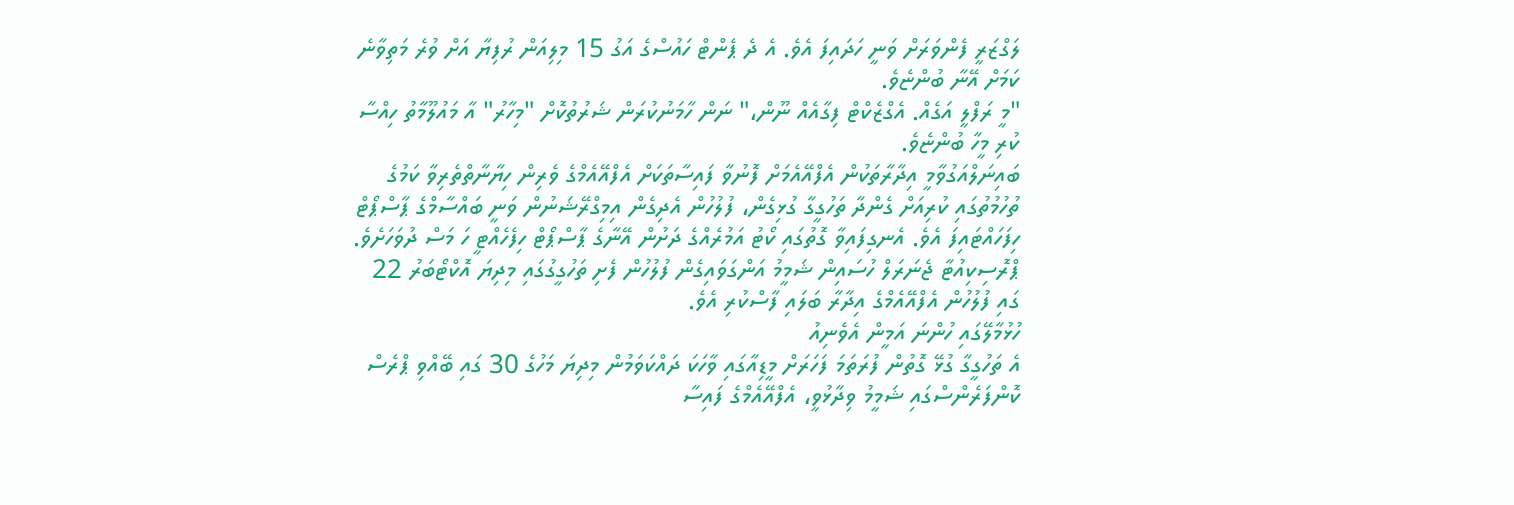ލަގްޒަރީ ފެންވަރަށް ވަނީ ހަދައިފަ އެވެ. އެ ދެ ޕެންޓް ހައުސްގެ އަގު 15 މިލިއަން ރުފިޔާ އަށް ވުރެ މަތިވާނެ ކަމަށް އޭނާ ބުންޏެވެ.
"މީ ރަފްލީ އަގެއް. އެގްޒެކްޓް ފިގާއެއް ނޫން،" ނަން ހާމަނުކުރަން ޝަރުތުކޮށް "މިހާރު" އާ މައުލޫމާތު ހިއްސާ ކުރި މީހާ ބުންޏެވެ.
ބައިނަލްއަގުވާމީ އިދާރާތަކުން އެފްއޭއެމަށް ފޮނުވާ ފައިސާތަކަށް އެފްއޭއެމްގެ ވެރިން ހިޔާނާތްތެރިވާ ކަމުގެ ތުހުމުތުގައި ކުރިއަށް ގެންދާ ތަހުގީގާ ގުޅިގެން، ފުލުހުން އެދިގެން އިމިގްރޭޝަނުން ވަނީ ބައްސާމްގެ ޕާސްޕޯޓް ހިފަހައްޓައިފަ އެވެ. އެނގިފައިވާ ގޮތުގައި ކޯޓު އަމުރެއްގެ ދަށުން އޭނާގެ ޕާސްޕޯޓް ހިފެހެއްޓީ ހަ މަސް ދުވަހަށެވެ.
ޕްރޮސިކިއުޓާ ޖެނަރަލް ހުސައިން ޝަމީމު އަންގަވައިގެން ފުލުހުން ފެށި ތަހުގީގުގައި މިދިޔަ އޮކްޓޯބަރު 22 ގައި ފުލުހުން އެފްއޭއެމްގެ އިދާރާ ބަލައި ފާސްކުރި އެވެ.
ހުޅުމާލޭގައި ހުންނަ އަމީން އެވެނިއު
އެ ތަހުގީގާ ގުޅޭ ގޮތުން ފުރަތަމަ ފަހަރަށް މީޑިއާގައި ވާހަކަ ދައްކަވަމުން މިދިޔަ މަހުގެ 30 ގައި ބޭއްވި ޕްރެސް ކޮންފަރެންސްގައި ޝަމީމު ވިދާޅުވީ، އެފްއޭއެމްގެ ފައިސާ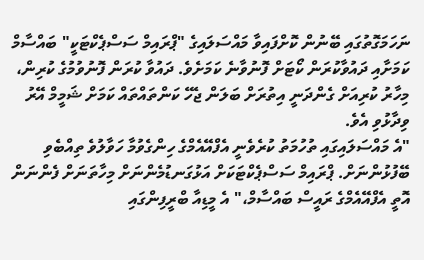ނަހަމަގޮތުގައި ބޭނުން ކޮށްފައިވާ މައްސަލައިގެ "ޕްރައިމް ސަސްޕެކްޓަކީ" ބައްސާމް ކަމަށާއި ދައުވާކުރަން ކޯޓަށް ފޮނުވާނެ ކަމަށެވެ. ދައުވާ ކުރަން ފޮނުވުމުގެ ކުރިން، މިހާރު ކުރިއަށް ގެންދަނީ އިތުރަށް ބަލަން ޖެހޭ ކަންތައްތައް ކަމަށް ޝަމީމް އޭރު ވިދާޅުވި އެވެ.
"އެ މައްސަލައިގައި ތުހުމަތު ކުރެވެނީ އެފްއޭއެމްގެ ހިންގެވުމާ ހަވާލުވެ ތިއްބެވި ބޭފުޅުންނަށް. ޕްރައިމް ސަސްޕެކްޓަކަށް އަޅުގަނޑުމެންނަށް މިހާތަނަށް ފެންނަން އޮތީ އެފްއޭއެމްގެ ރައީސް ބައްސާމް،" އެ މީޑިއާ ބްރީފިންގައި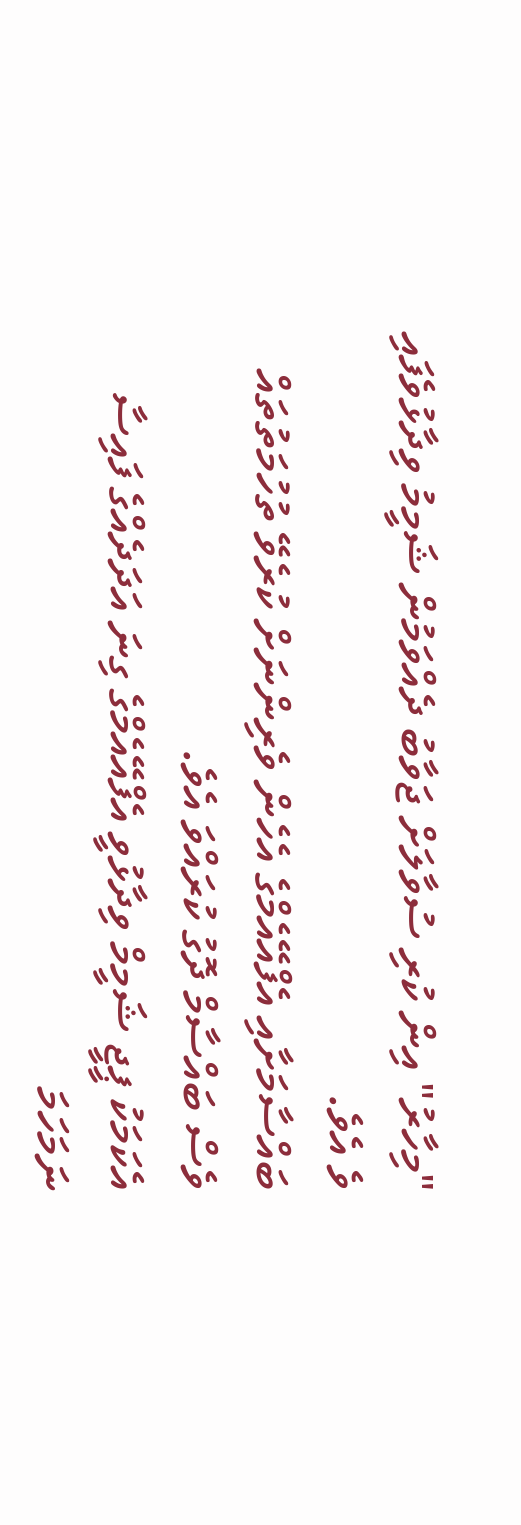"މިހާރު" އިން ކުރި ސުވާލަށް ޖަވާބު ދެއްވަމުން ޝަމީމު ވިދާޅުވެފައި ވެ އެވެ.
ބައްސާމަށާއި އެފްއޭއެމްގެ އެހެން ވެރިންނަށް ކުރެވޭ ތުހުމަތުތައް ވެސް ބައްސާމް ދޮގު ކުރައްވަ އެވެ.
އެކަމަކު ޕީޖީ ޝަމީމް ވިދާޅުވީ އެފްއޭއެމްގެ ގިނަ އަދަދެއްގެ ފައިސާ ނަމަހަމަ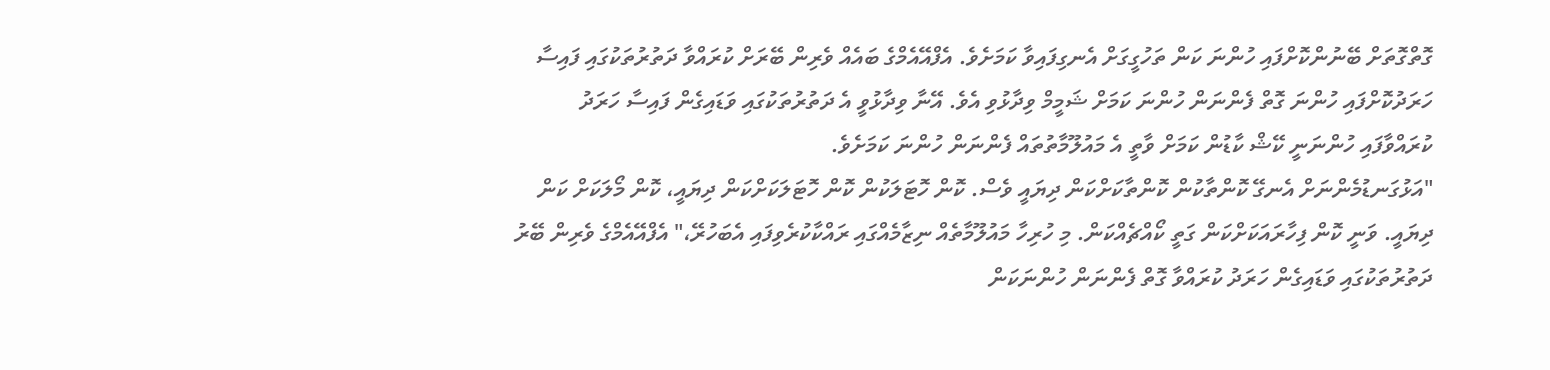ގޮތްގޮތަށް ބޭނުންކޮށްފައި ހުންނަ ކަން ތަހުގީގަށް އެނގިފައިވާ ކަމަށެވެ. އެފްއޭއެމްގެ ބައެއް ވެރިން ބޭރަށް ކުރައްވާ ދަތުރުތަކުގައި ފައިސާ ހަރަދުކޮށްފައި ހުންނަ ގޮތް ފެންނަން ހުންނަ ކަމަށް ޝަމީމް ވިދާޅުވި އެވެ. އޭނާ ވިދާޅުވީ އެ ދަތުރުތަކުގައި ވަޑައިގެން ފައިސާ ހަރަދު ކުރައްވާފައި ހުންނަނީ ކޭޝް ކާޑުން ކަމަށް ވާތީ އެ މައުލޫމާތުތައް ފެންނަން ހުންނަ ކަމަށެވެ.
"އަޅުގަނޑުމެންނަށް އެނގޭ ކޮންތާކުން ކޮންތާކަށްކަން ދިޔައީ ވެސް. ކޮން ހޮޓަލަކުން ކޮން ހޮޓަލަކަށްކަން ދިޔައީ، ކޮން މޯލަކަށް ކަން ދިޔައީ. ވަނީ ކޮން ފިހާރައަކަށްކަން ގަތީ ކޯއްޗެއްކަން. މި ހުރިހާ މައުލޫމާތެއް ނިޒާމެއްގައި ރައްކާކުރެވިފައި އެބަހުރޭ،" އެފްއޭއެމްގެ ވެރިން ބޭރު ދަތުރުތަކުގައި ވަޑައިގެން ހަރަދު ކުރައްވާ ގޮތް ފެންނަން ހުންނަކަން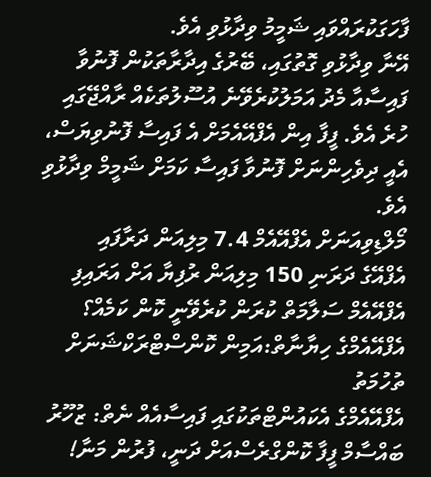ފާހަގަކުރައްވައި ޝަމީމު ވިދާޅުވި އެވެ.
އޭނާ ވިދާޅުވި ގޮތުގައި، ބޭރުގެ އިދާރާތަކުން ފޮނުވާ ފައިސާއާ މެދު އަމަލުކުރެވޭނެ އުސޫލުތަކެއް ރާއްޖޭގައި ހުރެ އެވެ. ފީފާ އިން އެފްއޭއެމަށް އެ ފައިސާ ފޮނުވިޔަސް، އެއީ ދިވެހިންނަށް ފޮނުވާ ފައިސާ ކަމަށް ޝަމީމް ވިދާޅުވި އެވެ.
މޯލްޑިވިއަނަށް އެފްއޭއެމް 7.4 މިލިއަން ދަރާފައި
އެފްއޭގެ ދަރަނި 150 މިލިއަން ރުފިޔާ އަށް އަރައިފި
އެފްއޭއެމް ސަލާމަތް ކުރަން ކުރެވޭނީ ކޮން ކަމެއް؟
އެފްއޭއެމްގެ ހިޔާނާތް:އަމިން ކޮންސްޓްރަކްޝަނަށް ތުހުމަތު
އެފްއޭއެމްގެ އެކައުންޓްތަކުގައި ފައިސާއެއް ނެތް: ޒުހޫރު
ބައްސާމް ފީފާ ކޮންގްރެސްއަށް ދަނީ، ފުރުން މަނާ!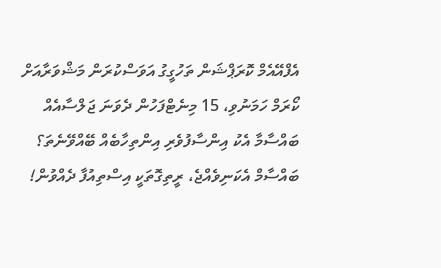އެފްއޭއެމް ކޮރަޕްޝަން ތަހުގީގު އަވަސްކުރަން މަޝްވަރާއަށް
ކޯރަމް ހަމަނުވި، 15 މިނެޓްފަހުން ދެވަނަ ޖަލްސާއެއް
ބައްސާމާ އެކު އިންސާފުވެރި އިންތިހާބެއް ބޭއްވޭނެތަ؟
ބައްސާމް އެކަނިވެއްޖެ، ރީތިގޮތަކީ އިސްތިއުފާ ދެއްވުން!